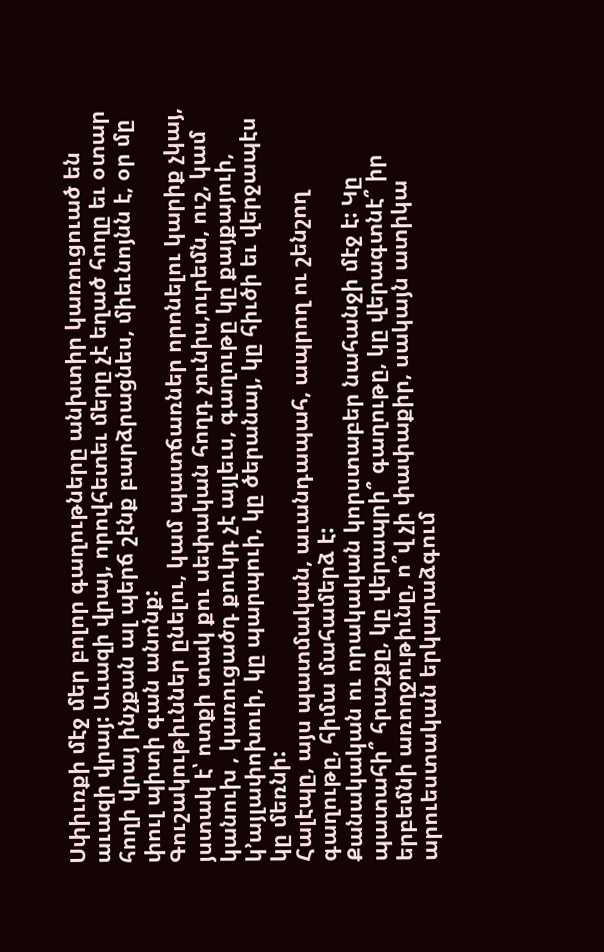Սփիւռքի մէջ մեր բոլոր գաղութները անխտիր կառուցուած են աւազի վրայ: Աւազի վրայ, որովհետեւ մերը չէ եղած հողը եւ օտար հողի վրայ ինչքան ալ պերճ շէնք բարձրացնես, միեւնոյնն է, օր մը փուլ պիտի գան անոնք:
Գուշակութիւններ ընելու, կամ պատճառներ որոնելու կարիք չկայ, յստակ է՝ ոտքի տակ քու սեփական հողդ չունիս,ուրեմն, ուշ, կամ կանուխ , կառուցածդ քուկդ չէ այլեւս, գաղութը կը քայքայուի, կ’այլափոխուի, կը պարպուի, կը ծերանայ, կը հիւծի եւ վերջապէս կը մեռնի:
Հալէպը, այս պատմական, աւանդապահ, ապրող ու շենշող գաղութը, հիմա մահամերձ է:
Քանակական ու որակական կորստաբեր նահանջի մէջ է: Կը պատահի՞ հրաշքը, կը վերապրի՞ գաղութը, կը վերագտնէ՞ իր երբեմնի առողջութիւնը, ո՞վ չի փափաքիր, սակայն ատիկա արուեստական երկարաձգում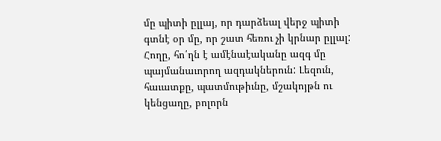մը պիտի ըլլայ, որ դարձեալ վերջ պիտի գտնէ օր մը, որ շատ հեռու չի կրնար ըլլալ:
Հողը, հո՛ղն է ամէնաէականը ազգ մը պայմանաւորող ազդակներուն: Լեզուն, հաւատքը, պատմութիւնը, մշակոյթն ու կենցաղը, բոլորն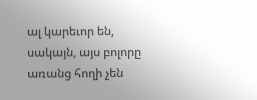ալ կարեւոր են, սակայն, այս բոլորը առանց հողի չեն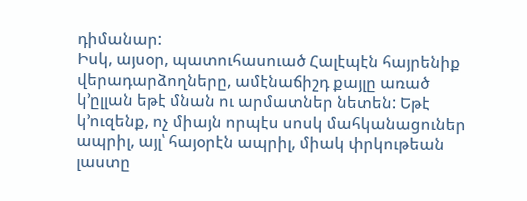դիմանար:
Իսկ, այսօր, պատուհասուած Հալէպէն հայրենիք վերադարձողները, ամէնաճիշդ քայլը առած կ’ըլլան եթէ մնան ու արմատներ նետեն: Եթէ կ’ուզենք, ոչ միայն որպէս սոսկ մահկանացուներ ապրիլ, այլ՝ հայօրէն ապրիլ, միակ փրկութեան լաստը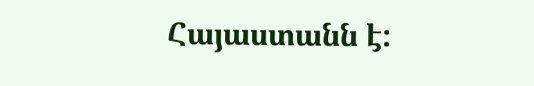Հայաստանն է: